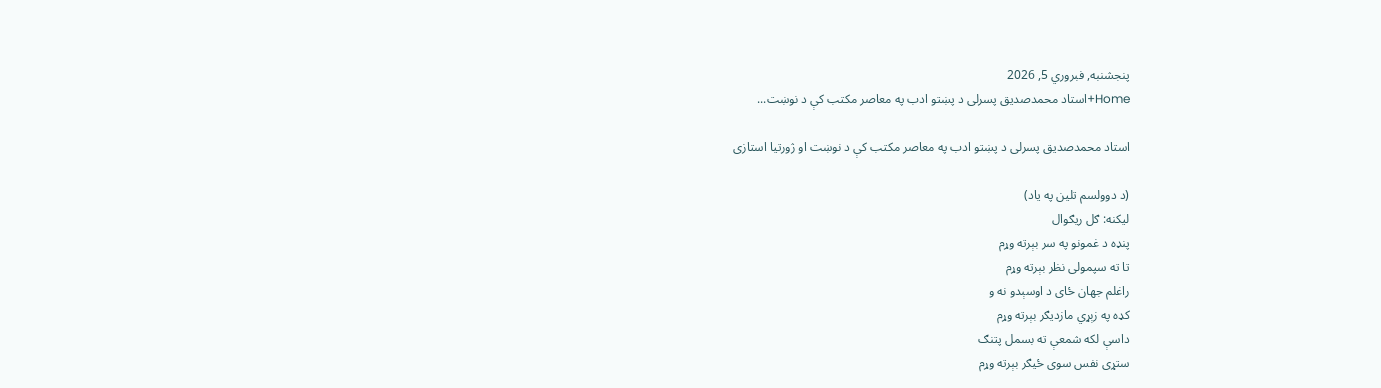پنجشنبه, فبروري 5, 2026
Home+استاد محمدصدیق پسرلی د پښتو ادب په معاصر مکتب کې د نوښت...

استاد محمدصدیق پسرلی د پښتو ادب په معاصر مکتب کې د نوښت او ژورتیا استازی

(د دوولسم تلين په ياد)
لیکنه: ګل ریګوال
پنډه د غمونو په سر بېرته وړم
تا ته سپمولی نظر بېرته وړم
راغلم جهان ځای د اوسېدو نه و
کډه په زېړي مازدیګر بېرته وړم
داسې لکه شمعې ته بسمل پتنګ
ستړی نفس سوی ځیګر بېرته وړم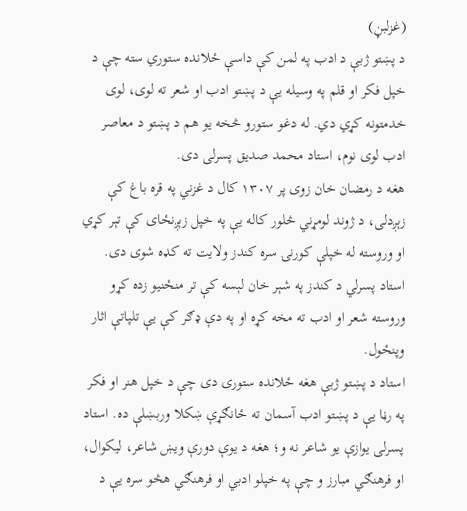(غزلبڼ)
د پښتو ژبې د ادب په لمن کې داسې ځلانده ستوري سته چې د خپل فکر او قلم په وسیله یې د پښتو ادب او شعر ته لوی، لوی خدمتونه کړي دي. له دغو ستورو څخه یو هم د پښتو د معاصر ادب لوی نوم، استاد محمد صدیق پسرلی دی.
هغه د رمضان خان زوی پر ۱۳۰۷ کال د غزني په قره باغ کې زېږدلی، د ژوند لومړني څلور کاله یې په خپل زېږنځای کې تېر کړي او وروسته له خپلې کورنۍ سره کندز ولایت ته کډه شوی دی.
استاد پسرلي د کندز په شېر خان لېسه کې تر منځنیو زده کړو وروسته شعر او ادب ته مخه کړه او په دې ډګر کې یې تلپاتې اثار وپنځول.
استاد د پښتو ژبې هغه ځلانده ستوری دی چې د خپل هنر او فکر په رڼا یې د پښتو ادب آسمان ته ځانګړې ښکلا وربښلې ده. استاد پسرلی یوازې یو شاعر نه و؛ هغه د یوې دورې ویښ شاعر، لیکوال، او فرهنګي مبارز و چې په خپلو ادبي او فرهنګي هڅو سره یې د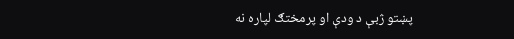پښتو ژبې د ودې او پرمختګ لپاره نه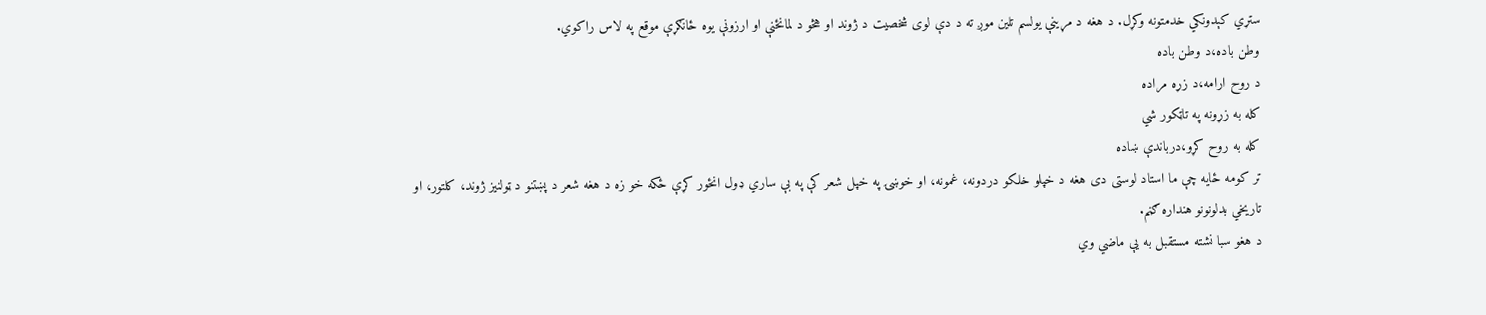ستړي کېدونکي خدمتونه وکړل. د هغه د مړینې یولسم تلین موږ ته د دې لوی شخصیت د ژوند او هڅو د لمانځنې او ارزونې یوه ځانګړې موقع په لاس راکوي.
وطن باده،د وطن باده
د روح ارامه،د زړه مراده
کله به زړونه په تاټکور شي
کله به روح کړو،درباندې ښاده
تر کومه ځايه چې ما استاد لوستی دی هغه د خپلو خلکو دردونه، غمونه، او خوښۍ په خپل شعر کې په بې ساري ډول انځور کړې ځکه خو زه د هغه شعر د پښتنو د ټولنیز ژوند، کلتور، او تاریخي بدلونونو هنداره ګڼم.
د هغو سبا نشته مستقبل به یې ماضي وي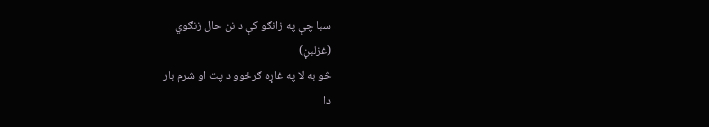سبا چې په زانګو کې د نن حال زنګوي
(غزلبڼ)
څو به لا په غاړه ګرځوو د پت او شرم بار
دا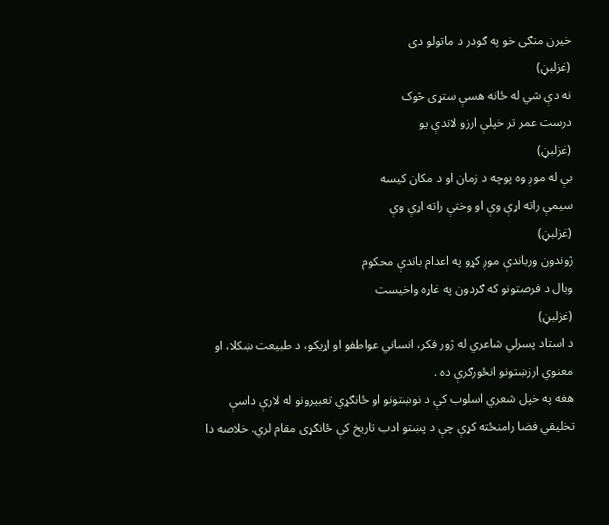خیرن منګی خو په ګودر د ماتولو دی
(غزلبڼ)
نه دې شي له ځانه هسې ستړی څوک
درست عمر تر خپلې ارزو لاندې یو
(غزلبڼ)
بې له موږ وه پوچه د زمان او د مکان کیسه
سیمې راته اړې وې او وختې راته اړې وې
(غزلبڼ)
ژوندون ورباندې موږ کړو په اعدام باندې محکوم
وبال د فرصتونو که ګردون په غاړه واخیست
(غزلبڼ)
د استاد پسرلي شاعري له ژور فکر، انساني عواطفو او اړيکو، د طبیعت ښکلا، او معنوي ارزښتونو انځورګرې ده .
هغه په خپل شعري اسلوب کې د نوښتونو او ځانګړي تعبیرونو له لارې داسې تخلیقي فضا رامنځته کړې چې د پښتو ادب تاریخ کې ځانګړی مقام لري. خلاصه دا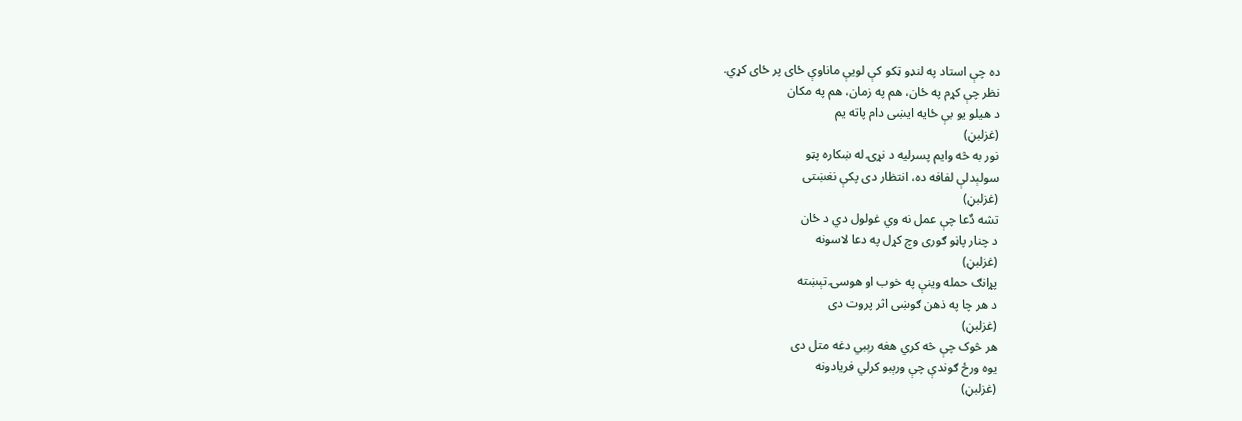ده چې استاد په لنډو ټکو کې لویې ماناوې ځای پر ځای کړي.
نظر چې کړم په ځان، هم په زمان، هم په مکان
د هیلو یو بې ځایه ایښی دام پاته یم
(غزلبڼ)
نور به څه وایم پسرلیه د نړۍ له ښکاره پټو
سولېدلې لفافه ده، انتظار دی پکې نغښتی
(غزلبڼ)
تشه دٌعا چې عمل نه وي غولول دي د ځان
د چنار پاڼو ګوری وچ کړل په دعا لاسونه
(غزلبڼ)
پړانګ حمله وینې په خوب او هوسۍ تېښته
د هر چا په ذهن ګوښی اثر پروت دی
(غزلبڼ)
هر څوک چې څه کري هغه رېبي دغه متل دی
یوه ورځ ګوندې چې ورېبو کرلي فریادونه
(غزلبڼ)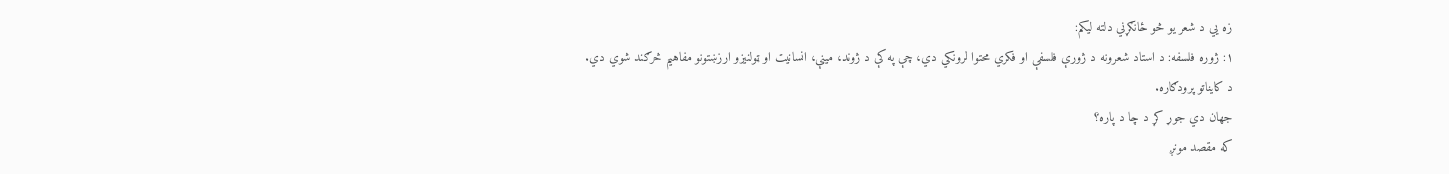زه يي د شعر يو څو ځانګړني دلته ليکم:
۱: ژوره فلسفه: د استاد شعرونه د ژورې فلسفې او فکري محتوا لرونکي دي، چې په کې د ژوند، مینې، انسانیت او ټولنیزو ارزښتونو مفاهیم څرګند شوي دي.
د کایناتو پرودګاره.
جهان دي جوړ کړ د چا د پاره؟
که مقصد مونږ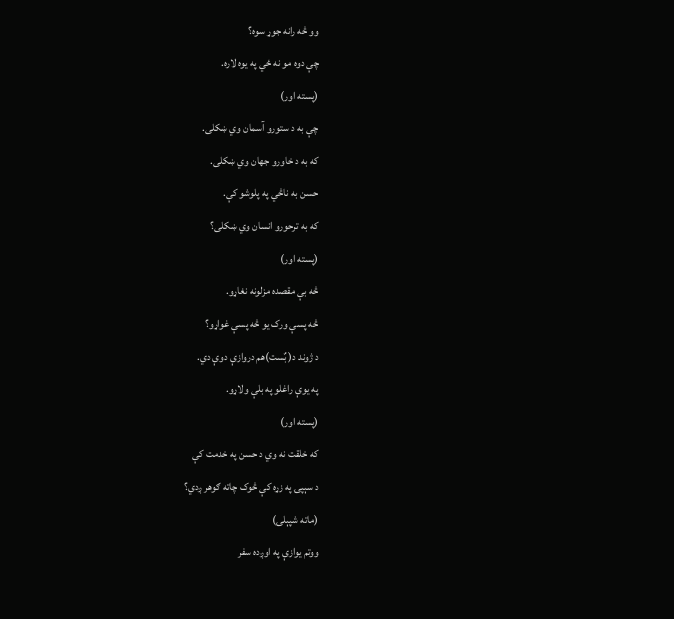وو څه رانه جوړ سوه؟
چې دوه مو نه ځي په یوه لاره.
(پسته اور)
چې به د ستورو آسمان وي ښکلی.
که به د خاورو جهان وي ښکلی.
حسن به ناڅي په پلوشو کې.
که به ترحورو انسان وي ښکلی؟
(پسته اور)
څه بې مقصده مزلونه نغاړو.
څه پسې ورک یو څه پسې غواړو؟
د ژوند د( بٌست)هم دروازې دوې دي.
په یوې راغلو په بلې ولاړو.
(پسته اور)
که خلقت نه وي د حسن په خدمت کې
د سېپۍ په زړه کې څوک چاته ګوهر ږدي؟
(ماته شپېلۍ)
ووتم یوازې په اوږده سفر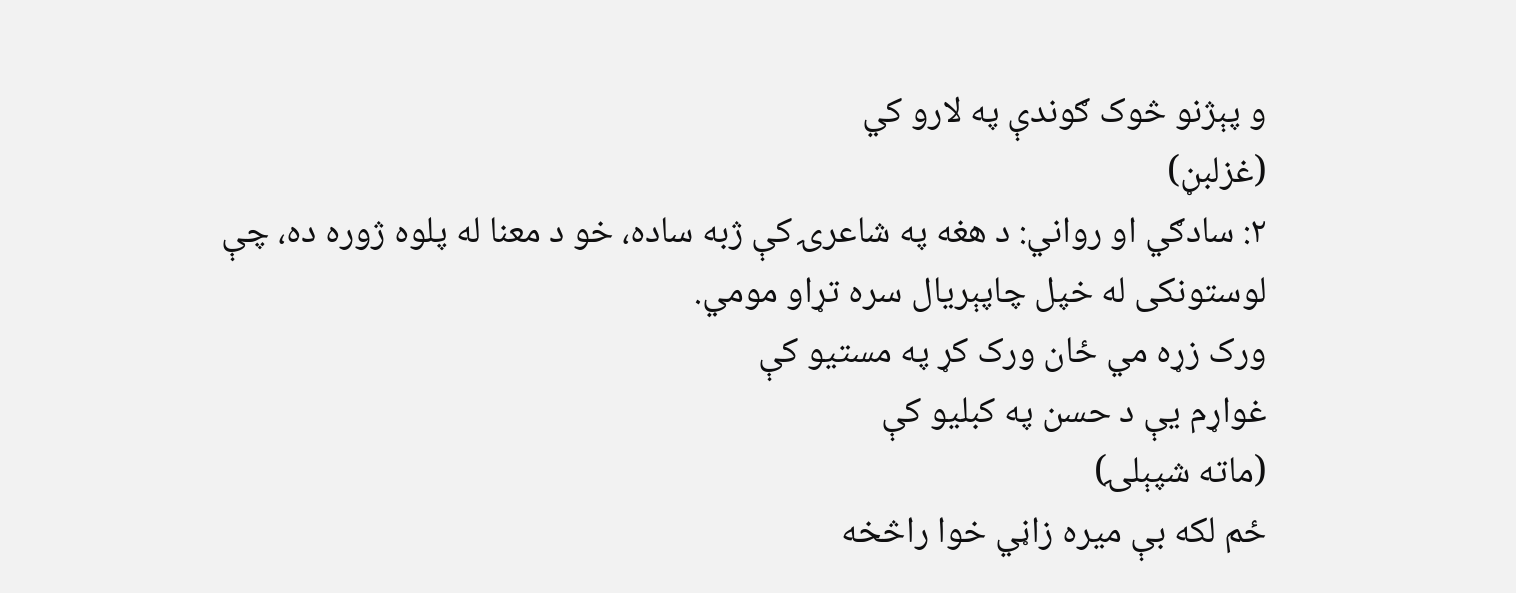و پېژنو څوک ګوندې په لارو کي
(غزلبڼ)
۲: سادګي او رواني: د هغه په شاعرۍ کې ژبه ساده، خو د معنا له پلوه ژوره ده، چې لوستونکی له خپل چاپېریال سره تړاو مومي.
ورک زړه مي ځان ورک کړ په مستیو کې
غواړم يې د حسن په کبلیو کې
(ماته شپېلۍ)
ځم لکه بې میره زاڼي خوا راڅخه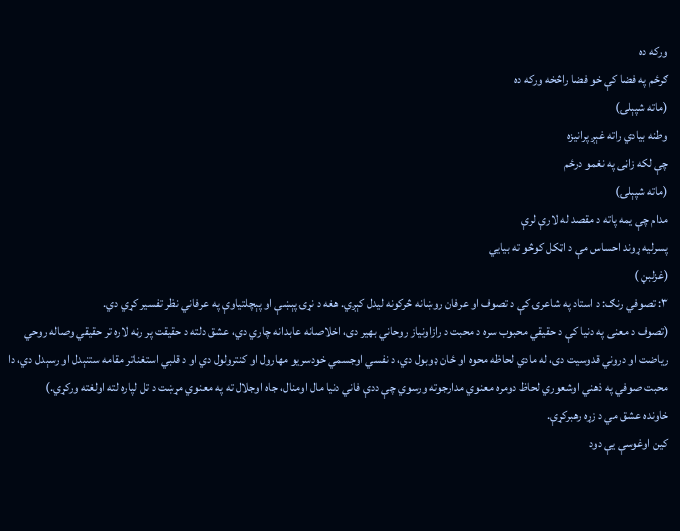ورکه ده
ګرځم په فضا کې خو فضا راڅخه ورکه ده
(ماته شپېلۍ)
وطنه بیادي راته غېږ پرانيزه
چې لکه زاڼی په نغمو درځم
(ماته شپېلۍ)
مدام چې یمه پاته د مقصد له لارې لرې
پسرلیه ړوند احساس مې د اټکل کوڅو ته بیایي
(غزلبڼ )
۳: تصوفي رنګ: د استاد په شاعرۍ کې د تصوف او عرفان روښانه څرکونه لیدل کېږي. هغه د نړۍ پېښې او پېچلتیاوې په عرفاني نظر تفسیر کړي دي.
(تصوف د معنی په دنیا کې د حقیقي محبوب سره د محبت د رازاونیاز روحاني بهیر دی، اخلاصانه عابدانه چاري دي، عشق دلته د حقیقت پر رڼه لاره تر حقیقي وصاله روحي ریاضت او دروني قدوسیت دی، له مادي لحاظه محوه او ځان ډوبول دي، د نفسي اوجسمي خودسریو مهارول او کنترولول دي او د قلبي استغناتر مقامه ستنېدل او رسېدل دي، دا محبت صوفي په ذهني اوشعوري لحاظ دومره معنوي مدارجوته ورسوي چې ددې فاني دنیا مال اومنال، جاه اوجلال ته په معنوي مړښت د تل لپاره لته اولغته ورکړي.)
خاونده عشق مي د زړه رهبرکړې.
کین اوغوسې يې دود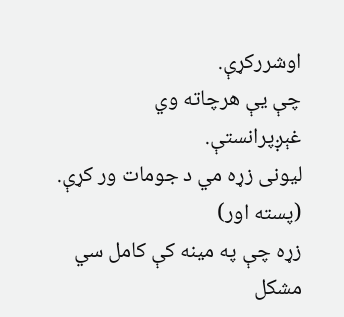اوشررکړې.
چې يې هرچاته وي غېږپرانستې.
لیونی زړه مي د جومات ور کړې.
(پسته اور)
زړه چې په مینه کې کامل سي مشکل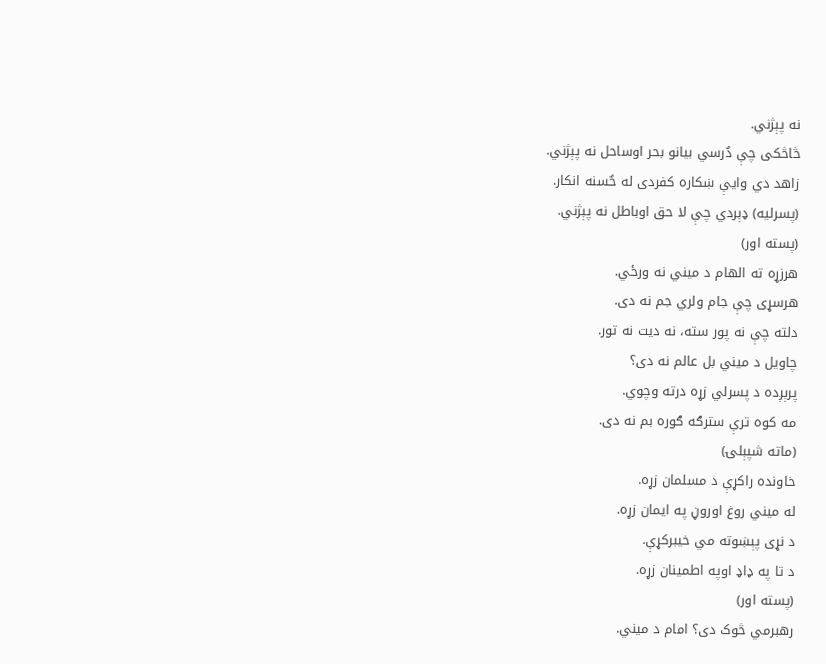نه پېژني.
څاڅکی چې دٌرسي بیانو بحر اوساحل نه پېژني.
زاهد دي وايې ښکاره کفردی له حٌسنه انکار.
(پسرلیه) ډېردي چې لا حق اوباطل نه پېژني.
(پسته اور)
هرزړه ته الهام د میني نه ورځي.
هرسړی چې جام ولري جم نه دی.
دلته چې نه پور سته، نه دیت نه تور.
چاویل د میني بل عالم نه دی؟
پرېږده د پسرلي زړه درته وچوي.
مه کوه ترې سترګه ګوره بم نه دی.
(ماته شپېلۍ)
خاونده راکړې د مسلمان زړه.
له میني روغ اوروڼ په ايمان زړه.
د نړی پېښوته مي خیبرکړې.
د تا په ډاډ اوپه اطمینان زړه.
(پسته اور)
رهبرمي څوک دی؟ امام د میني.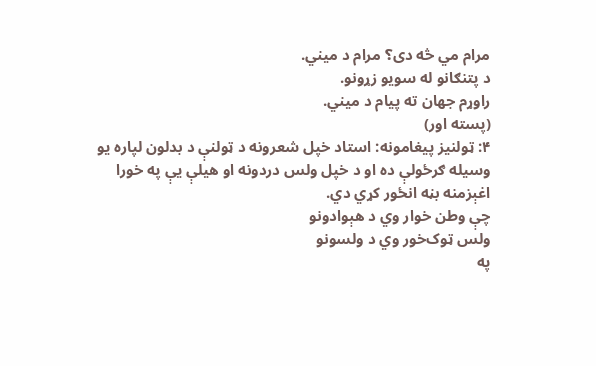مرام مي څه دی؟ مرام د میني.
د پتنګانو له سویو زړونو.
راوړم جهان ته پیام د میني.
(پسته اور)
۴: ټولنیز پیغامونه: استاد خپل شعرونه د ټولنې د بدلون لپاره یو وسیله ګرځولې ده او د خپل ولس دردونه او هیلې یې په خورا اغېزمنه بڼه انځور کړي دي.
چې وطن خوار وي د هېوادونو
ولس ټوک‌خور وي د ولسونو
په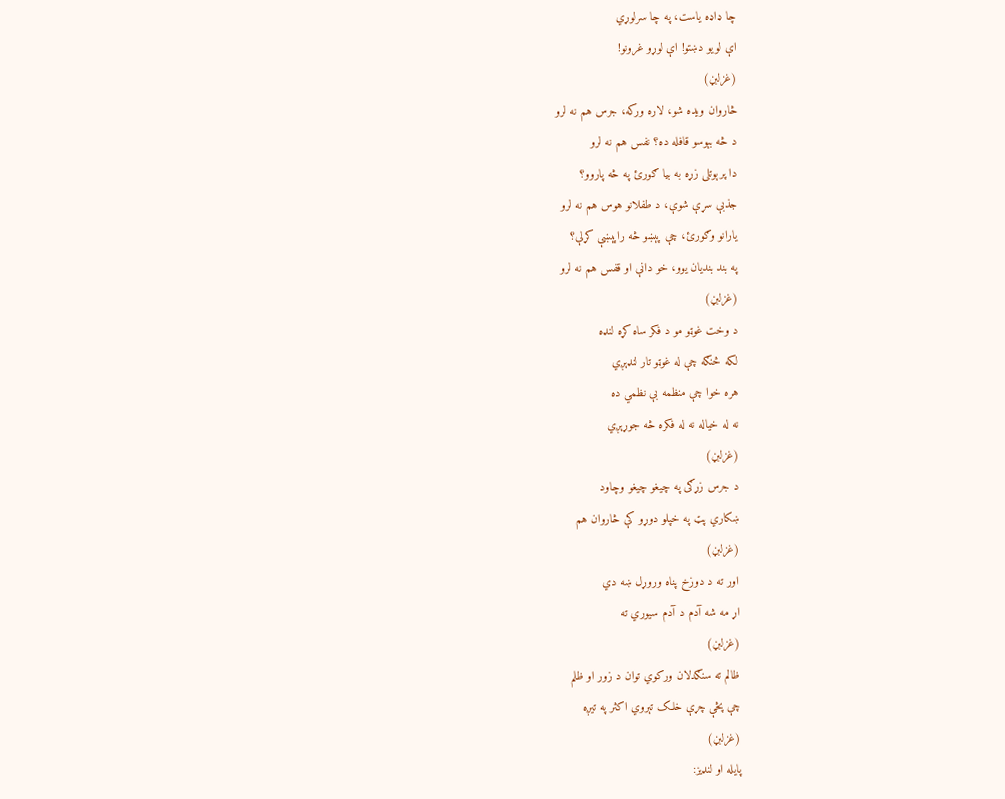چا ډاډه یاست، په چا سرلوړي
اې لویو دښتو! اې لوړو غرونو!
(غزلبڼ)
څاروان ويده شو، لاره ورکه، جرس هم نه لرو
د څه بېوسو قافله ده؟ نفس هم نه لرو
دا پرېوتلى زړه به بيا ګورئ په څه پاروو؟
جذبې سړې شوې، د طفلانو هوس هم نه لرو
يارانو وګورئ، چې پېښو څه راپېښې کړلې؟
په بند بنديان يوو، خو دانې او قفس هم نه لرو
(غزلبڼ)
د وخت غوټو مو د فکر ساه کړه لنډه
لکه څنګه چې له غوټو تار لنډېږي
هره خوا چې منظمه بې نظمي ده
نه له خياله نه له فکره څه جوړېږي
(غزلبڼ)
د جرس زړګی په چیغو چیغو وچاود
ښکاري پټ په خپلو دوړو کې څاروان هم
(غزلبڼ)
اور ته د دوزخ پناه وروړل ښه دي
اړ مه شه آدم د آدم سیوري ته
(غزلبڼ)
ظالم ته سنګدلان ورکوي توان د زور او ظلم
چې پڅې چړې خلک تېروي اکثر په تيږه
(غزلبڼ)
پايله او لنډيز: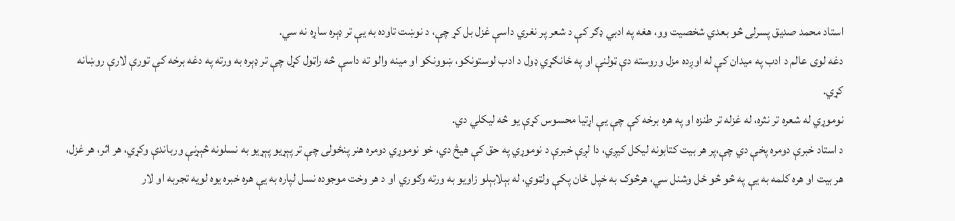استاد محمد صديق پسرلی څو بعدي شخصيت وو، هغه په ادبي ډګر کې د شعر پر نغري داسې غزل بل کړ چې، د نوښت تاوده به يې تر ډېره ساړه نه سي.
دغه لوی عالم د ادب په ميدان کې له اوږده مزل وروسته دې ټولنې او په ځانګړي ډول د ادب لوستونکو، ښوونکو او مينه والو ته داسې څه راټول کړل چې تر ډېره به ورته په دغه برخه کې تورې لارې روښانه کړي.
نوموړي له شعره تر نثره، له غزله تر طنزه او په هره برخه کې چې يې اړتيا محسوس کړې يو څه ليکلي دي.
د استاد خبرې دومره پخې دي چې،پر هر بيت کتابونه ليکل کيږي، دا لږې خبرې د نوموړي په حق کې هيڅ دي، خو نوموړي دومره هنر پنځولی چې تر پېړيو پېړيو به نسلونه څېړنې ورباندې وکړي، هر اثر، هر غزل، هر بيت او هره کلمه به يې په څو څو ځل وشنل سي، هرڅوک به خپل ځان پکې ولټوي، له بېلابېلو زاويو به ورته وګوري او د هر وخت موجوده نسل لپاره به يې هره خبره يوه لويه تجربه او لار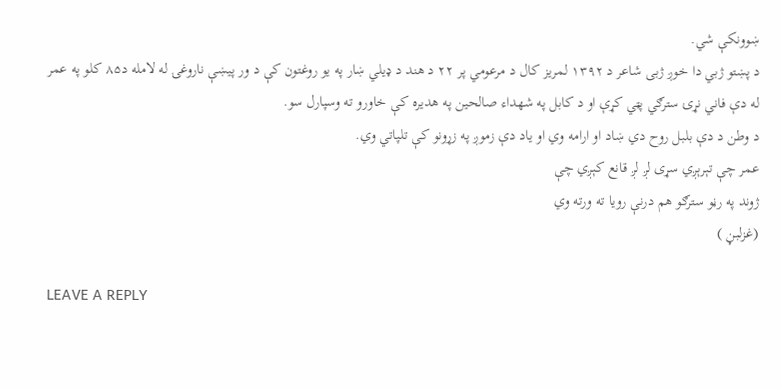ښوونکې شي.
د پښتو ژبي دا خوږ ژبی شاعر د ۱۳۹۲ لمريز کال د مرعومي پر ۲۲ د هند د ډيلي ښار په يو روغتون کې د ور پيښې ناروغۍ له لامله د۸۵ کلو په عمر له دې فاني نړۍ سترګي پټي کړې او د کابل په شهداء صالحین په هديره کې خاورو ته وسپارل سو.
د وطن د دې بلبل روح دي ښاد او ارامه وي او ياد دې زموږ په زړونو کې تلپاتي وي.
عمر چې تېرېږي سړی لږ لږ قانع کېږي چې
ژوند په رڼو سترګو هم درنې رویا ته ورته وي
(غزلبڼ )

LEAVE A REPLY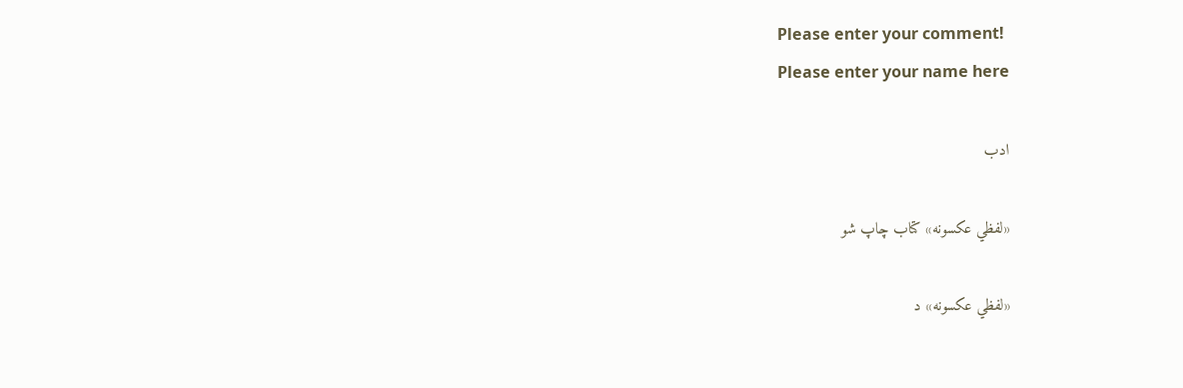Please enter your comment!
Please enter your name here

ادب

«لفظي عکسونه» کتاب چاپ شو

«لفظي عکسونه» د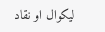لیکوال او نقاد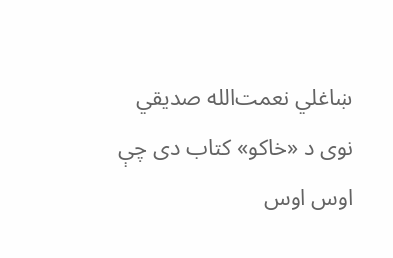ښاغلي نعمت‌الله صديقي نوی د «خاکو» کتاب دی چې اوس اوس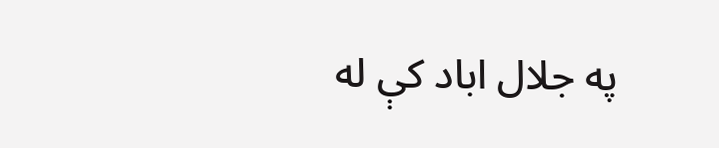په جلال اباد کې له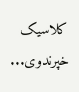کلاسیک خپرندوی...